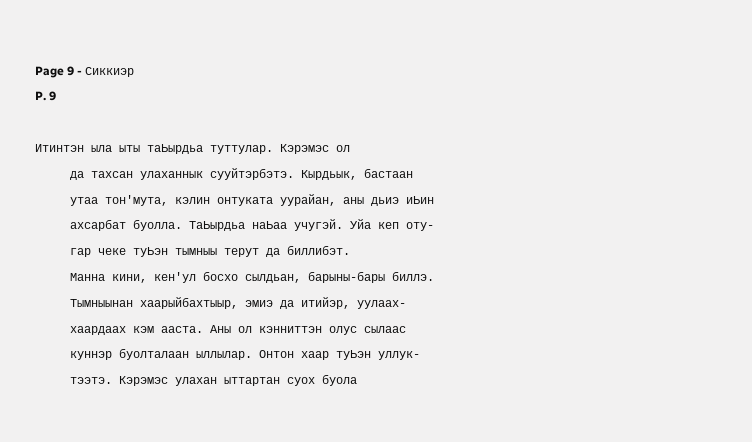Page 9 - Сиккиэр
P. 9

Итинтэн ыла ыты таЬырдьа туттулар. Кэрэмэс ол
     да тахсан улаханнык сууйтэрбэтэ. Кырдьык, бастаан
     утаа тон'мута, кэлин онтуката уурайан, аны дьиэ иЬин
     ахсарбат буолла. ТаЬырдьа наЬаа учугэй. Уйа кеп оту-
     гар чеке туЬэн тымныы терут да биллибэт.
     Манна кини, кен'ул босхо сылдьан, барыны-бары биллэ.
     Тымныынан хаарыйбахтыыр, эмиэ да итийэр, уулаах-
     хаардаах кэм ааста. Аны ол кэнниттэн олус сылаас
     куннэр буолталаан ыллылар. Онтон хаар туЬэн уллук-
     тээтэ. Кэрэмэс улахан ыттартан суох буола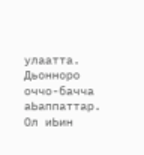улаатта. Дьонноро оччо-бачча аЬаппаттар. Ол иЬин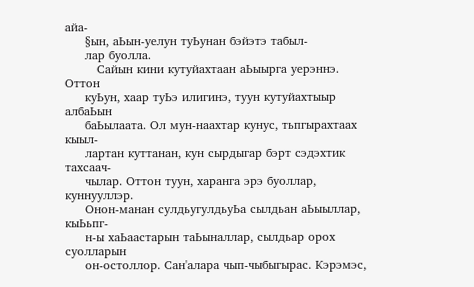айа-
     §ын, аЬын-уелун туЬунан бэйэтэ табыл-
     лар буолла.
        Сайын кини кутуйахтаан аЬыырга уерэннэ. Оттон
     куЬун, хаар туЬэ илигинэ, туун кутуйахтыыр албаЬын
     баЬылаата. Ол мун-наахтар кунус, тьпгырахтаах кыыл-
     лартан куттанан, кун сырдыгар бэрт сэдэхтик тахсаач-
     чылар. Оттон туун, харанга эрэ буоллар, куннууллэр.
     Онон-манан сулдьугулдьуЬа сылдьан аЬыыллар, кыЬьпг-
     н-ы хаЬаастарын таЬыналлар, сылдьар орох суолларын
     он-остоллор. Сан'алара чып-чыбыгырас. Кэрэмэс,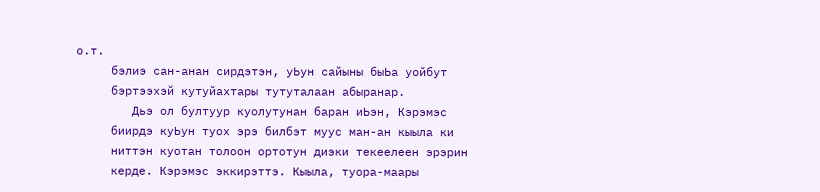о.т.
     бэлиэ сан-анан сирдэтэн, уЬун сайыны быЬа уойбут
     бэртээхэй кутуйахтары тутуталаан абыранар.
        Дьэ ол бултуур куолутунан баран иЬэн, Кэрэмэс
     биирдэ куЬун туох эрэ билбэт муус ман-ан кыыла ки
     ниттэн куотан толоон ортотун диэки текеелеен эрэрин
     керде. Кэрэмэс эккирэттэ. Кыыла, туора-маары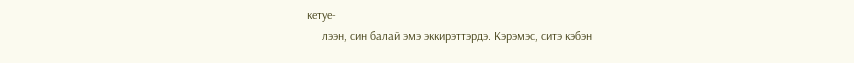кетуе-
     лээн, син балай эмэ эккирэттэрдэ. Кэрэмэс, ситэ кэбэн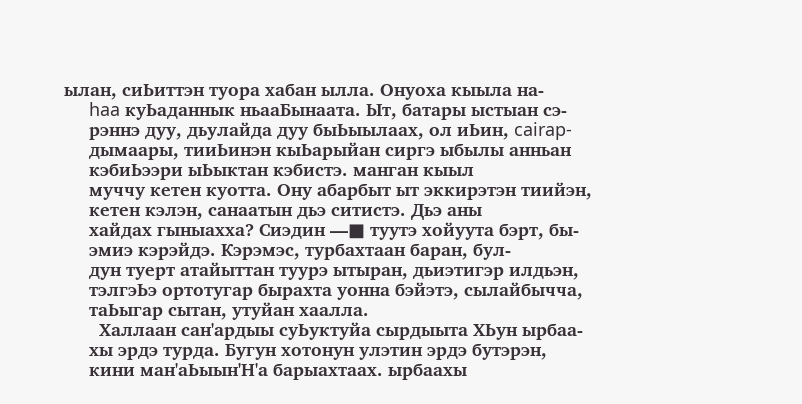ылан, сиЬиттэн туора хабан ылла. Онуоха кыыла на-
     haa куЬаданнык ньааБынаата. Ыт, батары ыстыан сэ-
     рэннэ дуу, дьулайда дуу быЬыылаах, ол иЬин, cairap-
     дымаары, тииЬинэн кыЬарыйан сиргэ ыбылы анньан
     кэбиЬээри ыЬыктан кэбистэ. манган кыыл
     муччу кетен куотта. Ону абарбыт ыт эккирэтэн тиийэн,
     кетен кэлэн, санаатын дьэ ситистэ. Дьэ аны
     хайдах гыныахха? Сиэдин —■ туутэ хойуута бэрт, бы-
     эмиэ кэрэйдэ. Кэрэмэс, турбахтаан баран, бул-
     дун туерт атайыттан туурэ ытыран, дьиэтигэр илдьэн,
     тэлгэЬэ ортотугар бырахта уонна бэйэтэ, сылайбычча,
     таЬыгар сытан, утуйан хаалла.
       Халлаан сан'ардыы суЬуктуйа сырдыыта ХЬун ырбаа-
     хы эрдэ турда. Бугун хотонун улэтин эрдэ бутэрэн,
     кини ман'аЬыын'Н'а барыахтаах. ырбаахы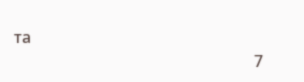та
                                                            7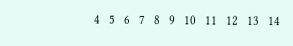4   5   6   7   8   9   10   11   12   13   14